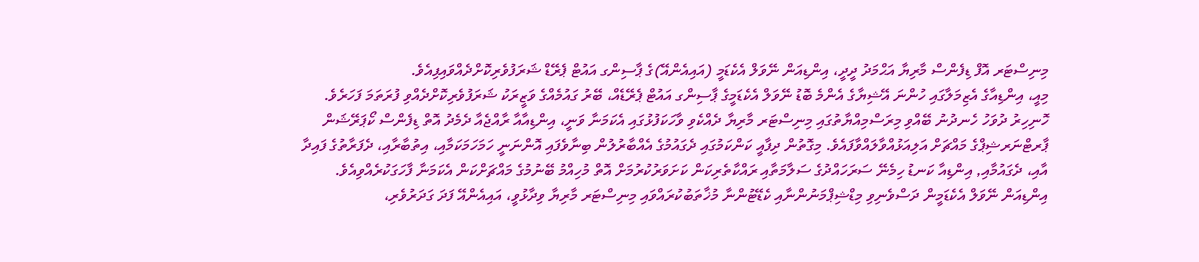މިނިސްޓަރ އޮފް ޑިފެންސް މާރިޔާ އަޙްމަދު ދީދީ، އިންޑިއަން ނޭވަލް އެކެޑަމީ (އައިއެންއޭ)ގެ ޕާސިންގ އައުޓް ޕެރޭޑް ޝަރަފުވެރިކޮށްދެއްވައިފިއެވެ.
މިއީ، އިންޑިއާގެ އެޒިމަލާގައި ހުންނަ އޭޝިޔާގެ އެންމެ ބޮޑު ނޭވަލް އެކެޑަމީގެ ޕާސިންގ އައުޓް ޕެރޭޑެއް، ބޭރު ގައުމެއްގެ ވަޒީރަކު ޝަރަފުވެރިކޮށްދެއްވި ފުރަތަމަ ފަހަރެވެ.
ހޮނިހިރު ދުވަހު ހެނދުނު ބޭއްވި މިރަސްމިއްޔާތުގައި މިނިސްޓަރ މާރިޔާ ދެއްކެވި ވާހަކަފުޅުގައި އެކަމަނާ ވަނީ، އިންޑިއާއާ ރާއްޖެއާ ދެމެދު އޮތް ޑިފެންސް ކޯޕަރޭޝަން ޕާރޓްނަރޝިޕްގެ މައްޗަށް އަލިއަޅުއްވާލައްވާފައެވެ. މިގޮތުން ދިފާއީ ކަންކަމުގައި ދެގައުމުގެ އެއްބާރުލުން ބިނާވެފައި އޮންނަނީ ހަމަހަމަކަމާއި، އިތުބާރާއި، ދެފަރާތުގެ ފައިދާ އާއި، ދެގައުމާއި, އިންޑިއާ ކަނޑު ހިމެނޭ ސަރަހައްދުގެ ސަލާމަތާއި ރައްކާތެރިކަން ކަށަވަރުކުރުމަށް އޮތް މުހިއްމު ބޭނުމުގެ މައްޗަށްކަން އެކަމަނާ ފާހަގަކުރެއްވިއެވެ.
އިންޑިއަން ނޭވަލް އެކެޑަމީން ދަސްވެނިވި މިޑްޝިޕްމަނުންނާއި ކެޑޭޓުންނާ މުޚާތަބުކުރައްވައި މިނިސްޓަރ މާރިޔާ ވިދާޅުވީ، އައިއެންއޭ ފަދަ ގަދަރުވެރި،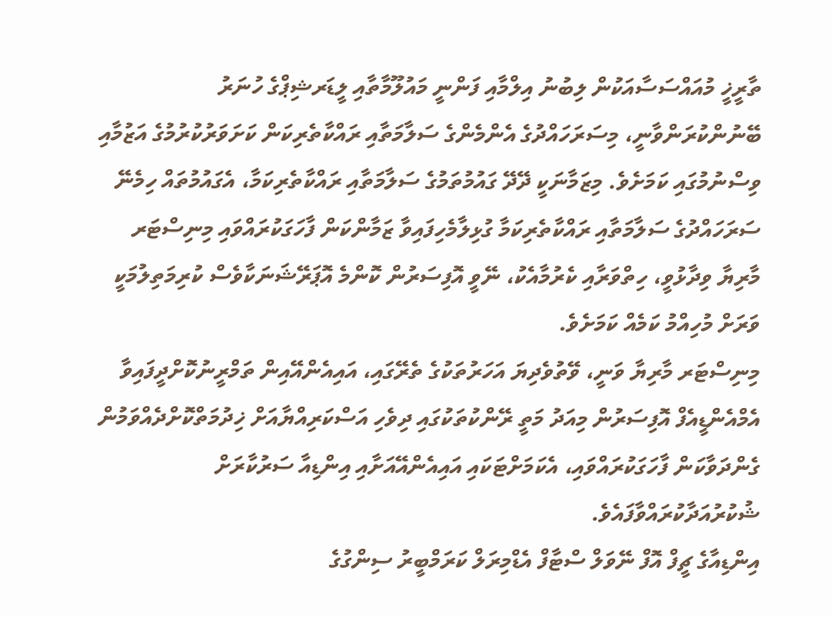ތާރީޚީ މުއައްސަސާއަކުން ލިބުނު އިލްމާއި ފަންނީ މައުލޫމާތާއި ލީޑަރޝިޕްގެ ހުނަރު ބޭނުންކުރަންވާނީ، މިސަރަހައްދުގެ އެންމެންގެ ސަލާމަތާއި ރައްކާތެރިކަން ކަށަވަރުކުރުމުގެ އަޒުމާއި ވިސްނުމުގައި ކަމަށެވެ. މިޒަމާނަކީ ދޭދޭ ގައުމުތަމުގެ ސަލާމަތާއި ރައްކާތެރިކަމާ، އެގައުމުތައް ހިމެނޭ ސަރަހައްދުގެ ސަލާމަތާއި ރައްކާތެރިކަމާ ގުޅިލާމެހިފައިވާ ޒަމާންކަން ފާހަގަކުރައްވައި މިނިސްޓަރ މާރިޔާ ވިދާޅުވީ، ހިތްވަރާއި ކެރުމާއެކު، ނޭވީ އޮފިސަރުން ކޮންމެ އޮޕަރޭޝަނަކާވެސް ކުރިމަތިލުމަކީ ވަރަށް މުހިއްމު ކަމެއް ކަމަށެވެ.
މިނިސްޓަރ މާރިޔާ ވަނީ، ވޭތުވެދިޔަ އަހަރުތަކުގެ ތެރޭގައި، އައިއެންއޭއިން ތަމްރީނުކޮށްދީފައިވާ އެމްއެންޑީއެފް އޮފިސަރުން މިއަދު މަތީ ރޭންކުތަކުގައި ދިވެހި އަސްކަރިއްޔާއަށް ޚިދުމަތްކޮށްދެއްވަމުން ގެންދަވާކަން ފާހަގަކުރައްވައި، އެކަމަށްޓަކައި އައިއެންއޭއަށާއި އިންޑިއާ ސަރުކާރަށް ޝުކުރުއަދާކުރައްވާފައެވެ.
އިންޑިއާގެ ޗީފް އޮފް ނޭވަލް ސްޓާފް އެޑްމިރަލް ކަރަމްބީރު ސިންގުގެ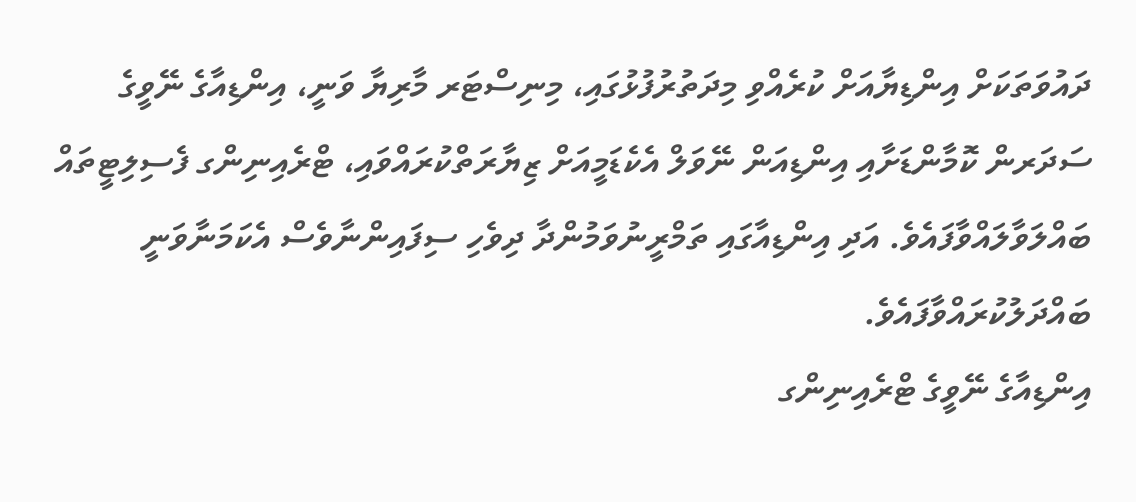ދައުވަތަކަށް އިންޑިޔާއަށް ކުރެއްވި މިދަތުރުފުޅުގައި، މިނިސްޓަރ މާރިޔާ ވަނީ، އިންޑިއާގެ ނޭވީގެ ސަދަރން ކޮމާންޑަށާއި އިންޑިއަން ނޭވަލް އެކެޑަމީއަށް ޒިޔާރަތްކުރައްވައި، ޓްރެއިނިންގ ފެސިލިޓީތައް ބައްލަވާލައްވާފައެވެ. އަދި އިންޑިއާގައި ތަމްރީނުވަމުންދާ ދިވެހި ސިފައިންނާވެސް އެކަމަނާވަނީ ބައްދަލުކުރައްވާފައެވެ.
އިންޑިއާގެ ނޭވީގެ ޓްރެއިނިންގ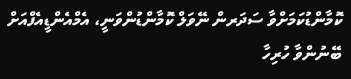ކޮމާންޑުކަމަށްވާ ސަދަރން ނޭވަލް ކޮމާންޑުންވަނީ، އެމްއެންޑީއެފްއަށް ބޭނުންވާ ހުރިހާ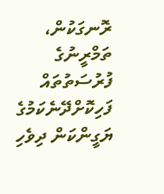ރޮނގަކުން، ތަމްރީނުގެ ފުރުސަތުތައް ފަހިކޮށްދޭނެކަމުގެ ޔަގީންކަން ދިވެހި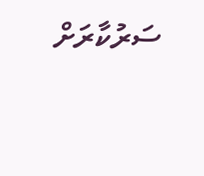ސަރުކާރަށް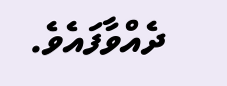ދެއްވާފައެވެ.